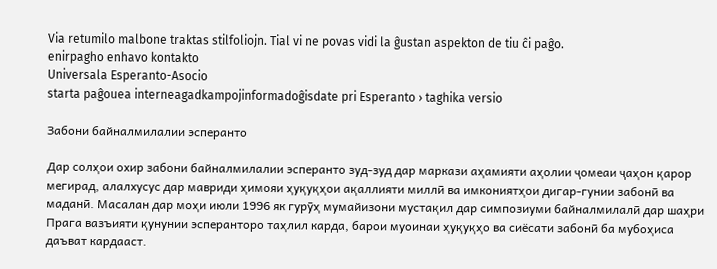Via retumilo malbone traktas stilfoliojn. Tial vi ne povas vidi la ĝustan aspekton de tiu ĉi paĝo.
enirpagho enhavo kontakto
Universala Esperanto-Asocio
starta paĝouea interneagadkampojinformadoĝisdate pri Esperanto › taghika versio

Забони байналмилалии эсперанто

Дар солҳои охир забони байналмилалии эсперанто зуд-зуд дар маркази аҳамияти аҳолии ҷомеаи ҷаҳон қарор мегирад, алалхусус дар мавриди ҳимояи ҳуқуқҳои ақаллияти миллӣ ва имкониятҳои дигар-гунии забонӣ ва маданӣ. Масалан дар моҳи июли 1996 як гурӯҳ мумайизони мустақил дар симпозиуми байналмилалӣ дар шаҳри Прага вазъияти қунунии эсперанторо таҳлил карда, барои муоинаи ҳуқуқҳо ва сиёсати забонӣ ба мубоҳиса даъват кардааст.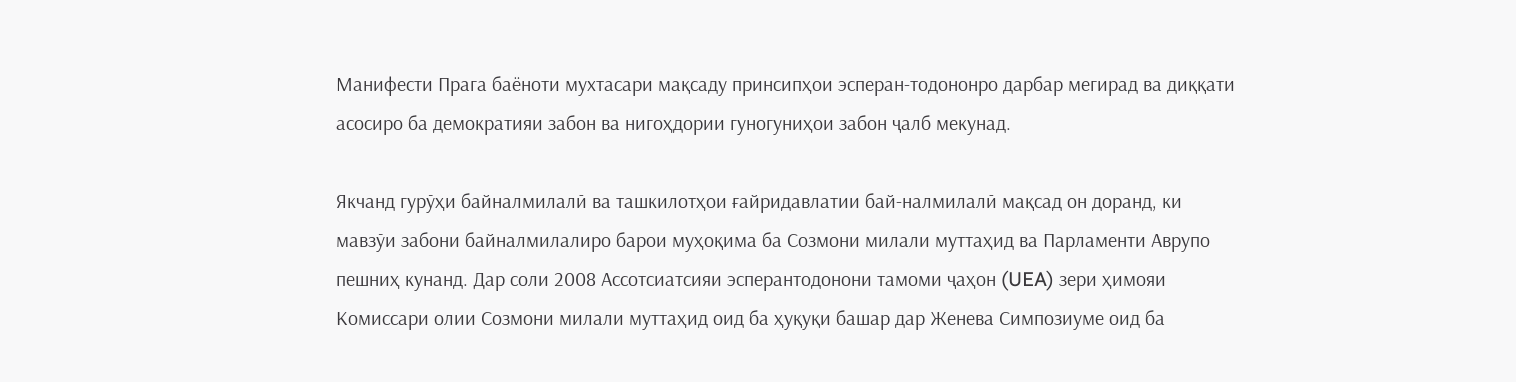Манифести Прага баёноти мухтасари мақсаду принсипҳои эсперан-тодононро дарбар мегирад ва диққати асосиро ба демократияи забон ва нигоҳдории гуногуниҳои забон ҷалб мекунад.

Якчанд гурӯҳи байналмилалӣ ва ташкилотҳои ғайридавлатии бай-налмилалӣ мақсад он доранд, ки мавзӯи забони байналмилалиро барои муҳоқима ба Созмони милали муттаҳид ва Парламенти Аврупо пешниҳ кунанд. Дар соли 2008 Ассотсиатсияи эсперантодонони тамоми ҷаҳон (UEA) зери ҳимояи Комиссари олии Созмони милали муттаҳид оид ба ҳуқуқи башар дар Женева Симпозиуме оид ба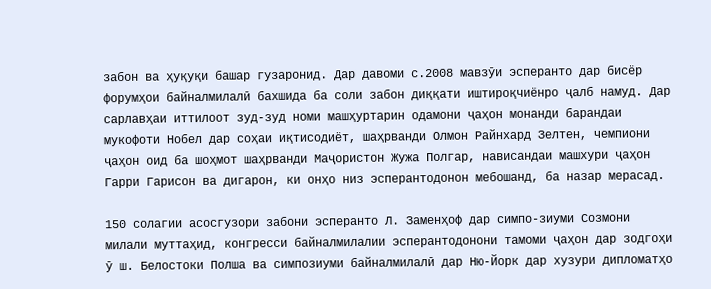забон ва ҳуқуқи башар гузаронид. Дар давоми с.2008 мавзӯи эсперанто дар бисёр форумҳои байналмилалӣ бахшида ба соли забон диққати иштироқчиёнро ҷалб намуд. Дар сарлавҳаи иттилоот зуд-зуд номи машҳуртарин одамони ҷаҳон монанди барандаи мукофоти Нобел дар соҳаи иқтисодиёт, шаҳрванди Олмон Райнхард Зелтен, чемпиони ҷаҳон оид ба шоҳмот шаҳрванди Маҷористон Жужа Полгар, нависандаи машхури ҷаҳон Гарри Гарисон ва дигарон, ки онҳо низ эсперантодонон мебошанд, ба назар мерасад.

150 солагии асосгузори забони эсперанто Л. Заменҳоф дар симпо-зиуми Созмони милали муттаҳид, конгресси байналмилалии эсперантодонони тамоми ҷаҳон дар зодгоҳи ӯ ш. Белостоки Полша ва симпозиуми байналмилалӣ дар Ню-Йорк дар хузури дипломатҳо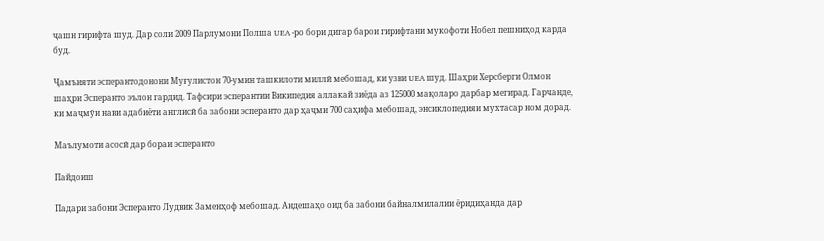ҷашн гирифта шуд. Дар соли 2009 Парлумони Полша UEA -ро бори дигар барои гирифтани мукофоти Нобел пешниҳод карда буд.

Ҷамъияти эсперантодонони Муғулистон 70-умин ташкилоти миллӣ мебошад, ки узви UEA шуд. Шаҳри Херсберги Олмон шаҳри Эсперанто эълон гардид. Тафсири эсперантии Википедия аллакай зиёда аз 125000 мақоларо дарбар мегирад. Гарчанде, ки маҷмӯи нави адабиёти англисӣ ба забони эсперанто дар ҳаҷми 700 саҳифа мебошад, энсиклопедияи мухтасар ном дорад.

Маълумоти асосӣ дар бораи эсперанто

Пайдоиш

Падари забони Эсперанто Лудвик Заменҳоф мебошад. Андешаҳо оид ба забони байналмилалии ёридиҳанда дар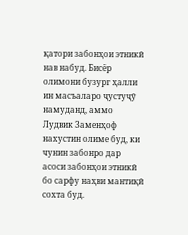қатори забонҳои этникӣ нав набуд. Бисёр олимони бузург ҳалли ин масъаларо ҷустуҷӯ намуданд, аммо Лудвик Заменҳоф нахустин олиме буд, ки чунин забонро дар асоси забонҳои этникӣ бо сарфу наҳви мантиқӣ сохта буд.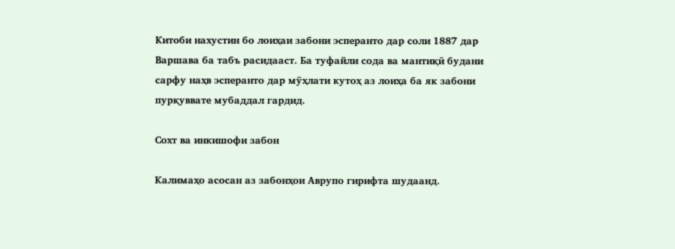Китоби нахустин бо лоиҳаи забони эсперанто дар соли 1887 дар Варшава ба табъ расидааст. Ба туфайли сода ва мантиқӣ будани сарфу наҳв эсперанто дар мӯҳлати кутоҳ аз лоиҳа ба як забони пурқуввате мубаддал гардид.

Сохт ва инкишофи забон

Калимаҳо асосан аз забонҳои Аврупо гирифта шудаанд.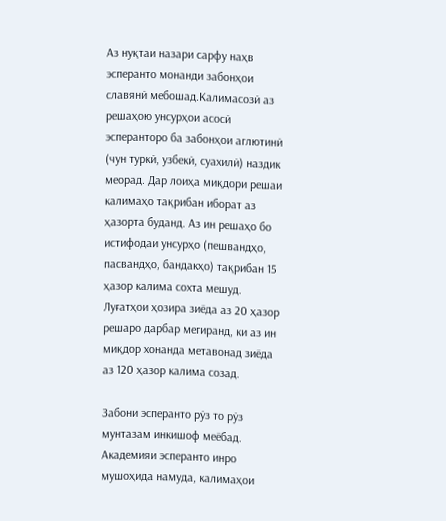Аз нуқтаи назари сарфу наҳв эсперанто монанди забонҳои славянӣ мебошад.Калимасозӣ аз решаҳою унсурҳои асосӣ эсперанторо ба забонҳои аглютинӣ (чун туркӣ, узбекӣ, суахилӣ) наздик меорад. Дар лоиҳа миқдори решаи калимаҳо тақрибан иборат аз ҳазорта буданд. Аз ин решаҳо бо истифодаи унсурҳо (пешвандҳо, пасвандҳо, бандакҳо) тақрибан 15 ҳазор калима сохта мешуд. Луғатҳои ҳозира зиёда аз 20 ҳазор решаро дарбар мегиранд, ки аз ин миқдор хонанда метавонад зиёда аз 120 ҳазор калима созад.

Забони эсперанто рӯз то рӯз мунтазам инкишоф меёбад. Академияи эсперанто инро мушоҳида намуда, калимаҳои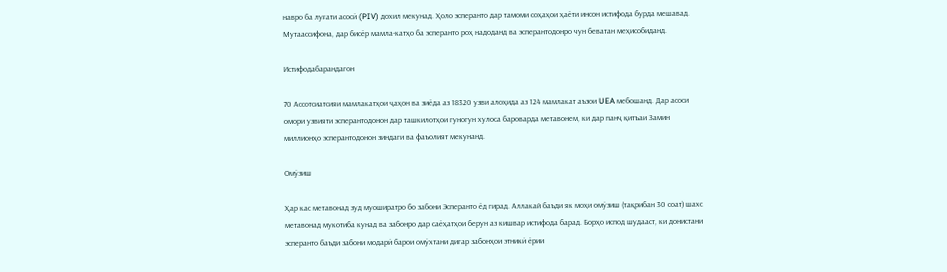навро ба луғати асосӣ (PIV) дохил мекунад. Ҳоло эсперанто дар тамоми соҳаҳои ҳаёти инсон истифода бурда мешавад. Мутаассифона, дар бисёр мамла-катҳо ба эсперанто роҳ надоданд ва эсперантодонро чун беватан меҳисобиданд.

Истифодабарандагон

70 Ассотсиатсияи мамлакатҳои ҷаҳон ва зиёда аз 18320 узви алоҳида аз 124 мамлакат аъзои UEA мебошанд. Дар асоси омори узвияти эсперантодонон дар ташкилотҳои гуногун хулоса бароварда метавонем, ки дар панҷ қитъаи Замин миллионҳо эсперантодонон зиндаги ва фаъолият мекунанд.

Омӯзиш

Ҳар кас метавонад зуд муоширатро бо забони Эсперанто ёд гирад. Аллакай баъди як моҳи омӯзиш (тақрибан 30 соат) шахс метавонад мукотиба кунад ва забонро дар саёҳатҳои берун аз кишвар истифода барад. Борҳо испод шудааст, ки донистани эсперанто баъди забони модарӣ барои омӯхтани дигар забонҳои этникӣ ёрии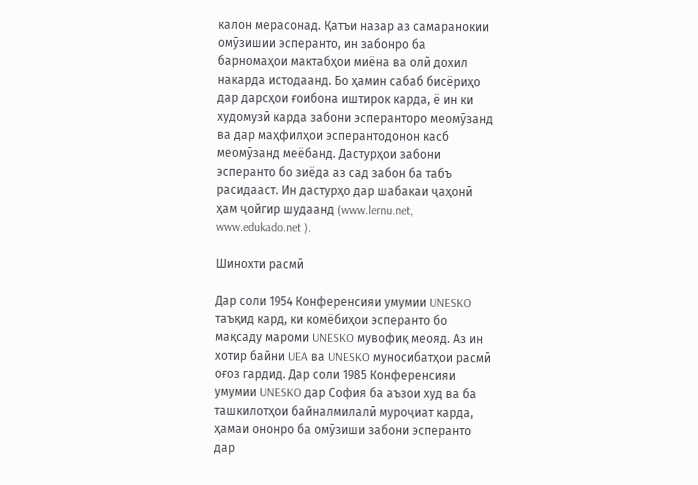калон мерасонад. Қатъи назар аз самаранокии омӯзишии эсперанто, ин забонро ба барномаҳои мактабҳои миёна ва олӣ дохил накарда истодаанд. Бо ҳамин сабаб бисёриҳо дар дарсҳои ғоибона иштирок карда, ё ин ки худомузӣ карда забони эсперанторо меомӯзанд ва дар маҳфилҳои эсперантодонон касб меомӯзанд меёбанд. Дастурҳои забони эсперанто бо зиёда аз сад забон ба табъ расидааст. Ин дастурҳо дар шабакаи ҷаҳонӣ ҳам ҷойгир шудаанд (www.lernu.net, www.edukado.net ).

Шинохти расмӣ

Дар соли 1954 Конференсияи умумии UNESKO таъқид кард, ки комёбиҳои эсперанто бо мақсаду мароми UNESKO мувофиқ меояд. Аз ин хотир байни UEA ва UNESKO муносибатҳои расмӣ оғоз гардид. Дар соли 1985 Конференсияи умумии UNESKO дар София ба аъзои худ ва ба ташкилотҳои байналмилалӣ муроҷиат карда, ҳамаи ононро ба омӯзиши забони эсперанто дар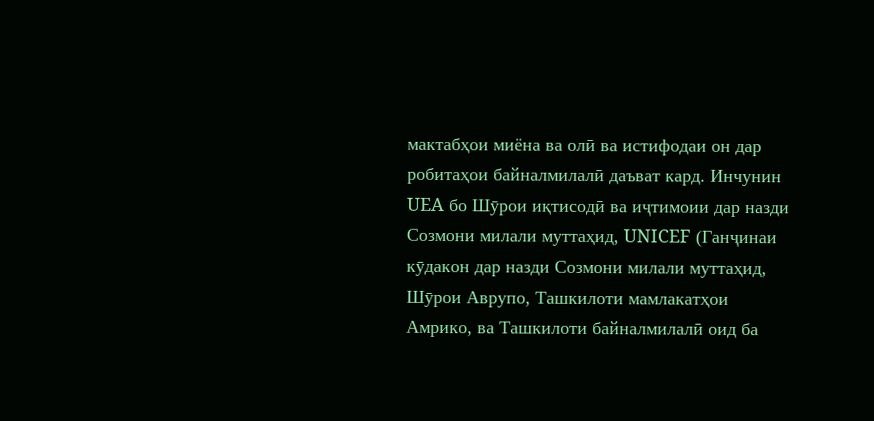мактабҳои миёна ва олӣ ва истифодаи он дар робитаҳои байналмилалӣ даъват кард. Инчунин UEA бо Шӯрои иқтисодӣ ва иҷтимоии дар назди Созмони милали муттаҳид, UNICEF (Ганҷинаи кӯдакон дар назди Созмони милали муттаҳид, Шӯрои Аврупо, Ташкилоти мамлакатҳои Амрико, ва Ташкилоти байналмилалӣ оид ба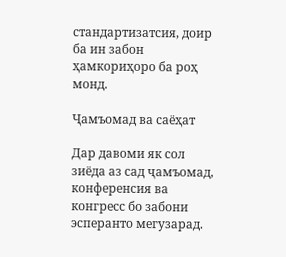стандартизатсия, доир ба ин забон ҳамкориҳоро ба роҳ монд.

Ҷамъомад ва саёҳат

Дар давоми як сол зиёда аз сад ҷамъомад, конференсия ва конгресс бо забони эсперанто мегузарад.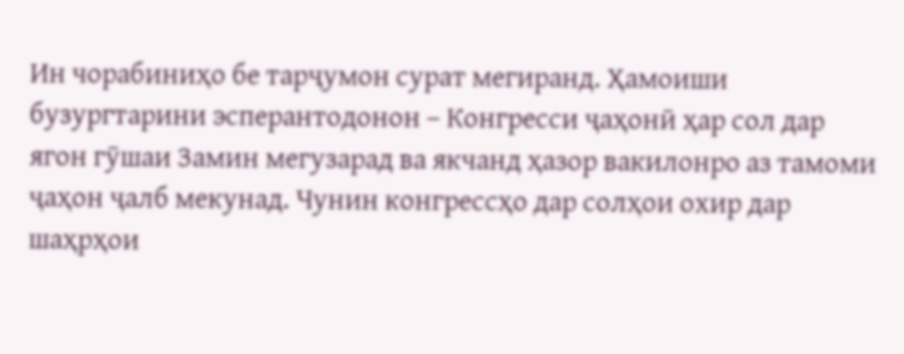Ин чорабиниҳо бе тарҷумон сурат мегиранд. Ҳамоиши бузургтарини эсперантодонон – Конгресси ҷаҳонӣ ҳар сол дар ягон гӯшаи Замин мегузарад ва якчанд ҳазор вакилонро аз тамоми ҷаҳон ҷалб мекунад. Чунин конгрессҳо дар солҳои охир дар шаҳрҳои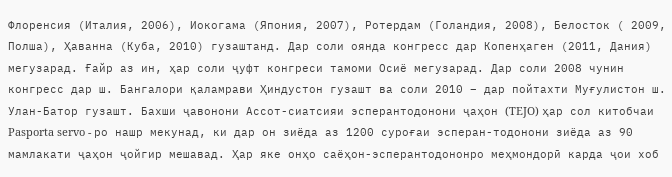Флоренсия (Италия, 2006), Иокогама (Япония, 2007), Ротердам (Голандия, 2008), Белосток ( 2009, Полша), Ҳаванна (Куба, 2010) гузаштанд. Дар соли оянда конгресс дар Копенҳаген (2011, Дания) мегузарад. Ғайр аз ин, ҳар соли ҷуфт конгреси тамоми Осиё мегузарад. Дар соли 2008 чунин конгресс дар ш. Бангалори қаламрави Ҳиндустон гузашт ва соли 2010 – дар пойтахти Муғулистон ш. Улан-Батор гузашт. Бахши ҷавонони Ассот-сиатсияи эсперантодонони ҷаҳон (TEJO) ҳар сол китобчаи Pasporta servo - ро нашр мекунад, ки дар он зиёда аз 1200 суроғаи эсперан-тодонони зиёда аз 90 мамлакати ҷаҳон ҷойгир мешавад. Ҳар яке онҳо саёҳон-эсперантодононро меҳмондорӣ карда ҷои хоб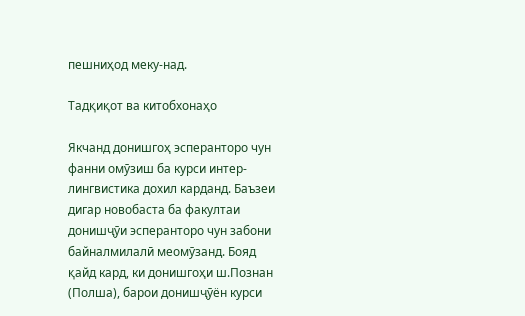пешниҳод меку-над.

Тадқиқот ва китобхонаҳо

Якчанд донишгоҳ эсперанторо чун фанни омӯзиш ба курси интер-лингвистика дохил карданд. Баъзеи дигар новобаста ба факултаи донишҷӯи эсперанторо чун забони байналмилалӣ меомӯзанд. Бояд қайд кард, ки донишгоҳи ш.Познан (Полша), барои донишҷӯён курси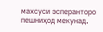махсуси эсперанторо пешниҳод мекунад.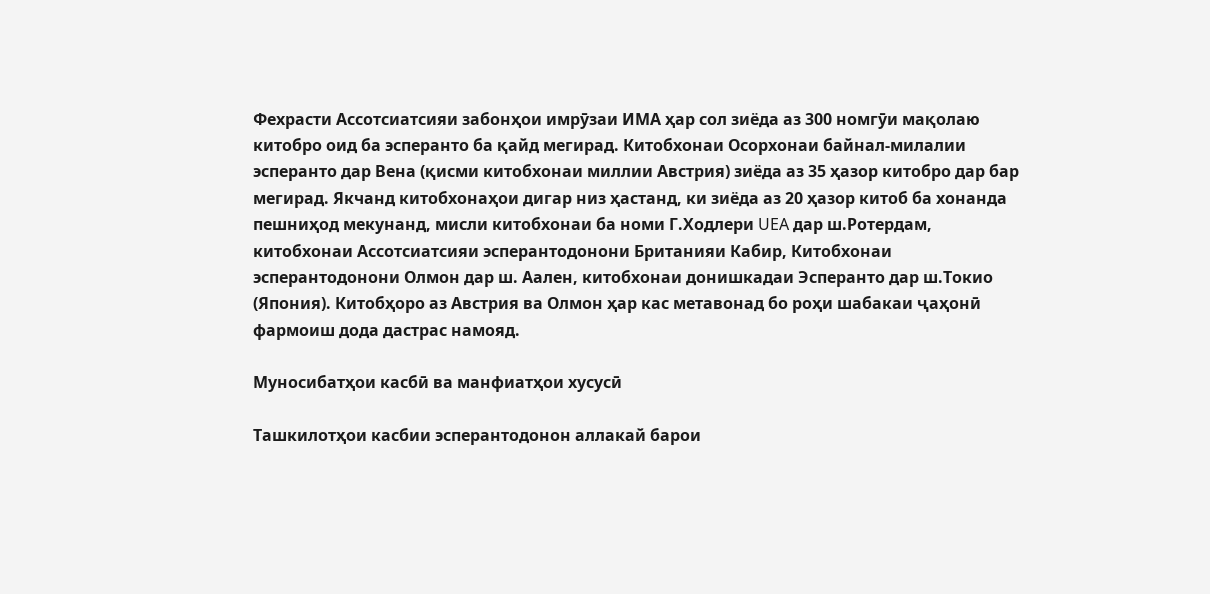Фехрасти Ассотсиатсияи забонҳои имрӯзаи ИМА ҳар сол зиёда аз 300 номгӯи мақолаю китобро оид ба эсперанто ба қайд мегирад. Китобхонаи Осорхонаи байнал-милалии эсперанто дар Вена (қисми китобхонаи миллии Австрия) зиёда аз 35 ҳазор китобро дар бар мегирад. Якчанд китобхонаҳои дигар низ ҳастанд, ки зиёда аз 20 ҳазор китоб ба хонанда пешниҳод мекунанд, мисли китобхонаи ба номи Г.Ходлери UEA дар ш.Ротердам, китобхонаи Ассотсиатсияи эсперантодонони Британияи Кабир, Китобхонаи эсперантодонони Олмон дар ш. Аален, китобхонаи донишкадаи Эсперанто дар ш.Токио (Япония). Китобҳоро аз Австрия ва Олмон ҳар кас метавонад бо роҳи шабакаи ҷаҳонӣ фармоиш дода дастрас намояд.

Муносибатҳои касбӣ ва манфиатҳои хусусӣ

Ташкилотҳои касбии эсперантодонон аллакай барои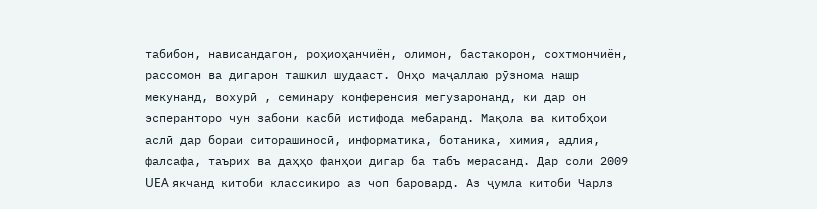табибон, нависандагон, роҳиоҳанчиён, олимон, бастакорон, сохтмончиён, рассомон ва дигарон ташкил шудааст. Онҳо маҷаллаю рӯзнома нашр мекунанд, вохурӣ , семинару конференсия мегузаронанд, ки дар он эсперанторо чун забони касбӣ истифода мебаранд. Мақола ва китобҳои аслӣ дар бораи ситорашиносӣ, информатика, ботаника, химия, адлия, фалсафа, таърих ва даҳҳо фанҳои дигар ба табъ мерасанд. Дар соли 2009 UEA якчанд китоби классикиро аз чоп баровард. Аз ҷумла китоби Чарлз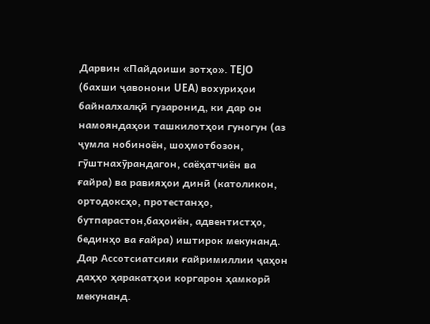Дарвин «Пайдоиши зотҳо». TEJO (бахши ҷавонони UEA) вохуриҳои байналхалқӣ гузаронид, ки дар он намояндаҳои ташкилотҳои гуногун (аз ҷумла нобиноён, шоҳмотбозон, гӯштнахӯрандагон, саёҳатчиён ва ғайра) ва равияҳои динӣ (католикон, ортодоксҳо, протестанҳо, бутпарастон,баҳоиён, адвентистҳо, бединҳо ва ғайра) иштирок мекунанд. Дар Ассотсиатсияи ғайримиллии ҷаҳон даҳҳо ҳаракатҳои коргарон ҳамкорӣ мекунанд.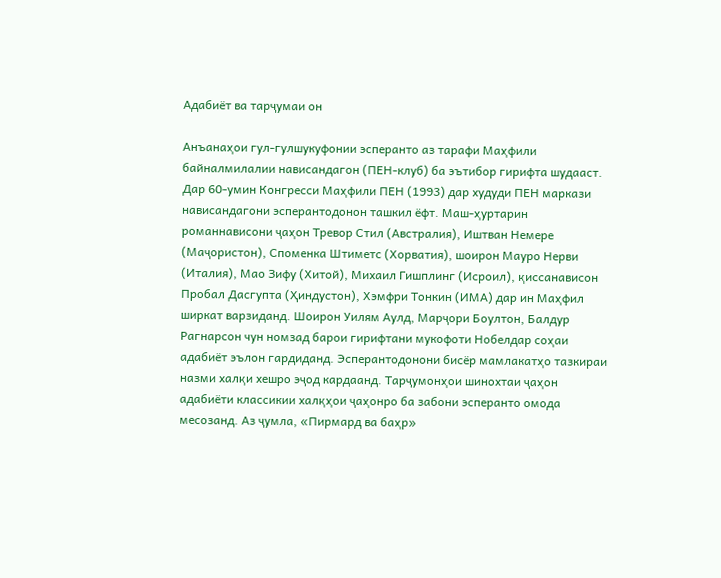Адабиёт ва тарҷумаи он

Анъанаҳои гул-гулшукуфонии эсперанто аз тарафи Маҳфили байналмилалии нависандагон (ПЕН-клуб) ба эътибор гирифта шудааст. Дар 60-умин Конгресси Маҳфили ПЕН (1993) дар худуди ПЕН маркази нависандагони эсперантодонон ташкил ёфт. Маш-ҳуртарин романнависони ҷаҳон Тревор Стил (Австралия), Иштван Немере (Маҷористон), Споменка Штиметс (Хорватия), шоирон Мауро Нерви (Италия), Мао Зифу (Хитой), Михаил Гишплинг (Исроил), қиссанависон Пробал Дасгупта (Ҳиндустон), Хэмфри Тонкин (ИМА) дар ин Маҳфил ширкат варзиданд. Шоирон Уилям Аулд, Марҷори Боултон, Балдур Рагнарсон чун номзад барои гирифтани мукофоти Нобелдар соҳаи адабиёт эълон гардиданд. Эсперантодонони бисёр мамлакатҳо тазкираи назми халқи хешро эҷод кардаанд. Тарҷумонҳои шинохтаи ҷаҳон адабиёти классикии халқҳои ҷаҳонро ба забони эсперанто омода месозанд. Аз ҷумла, «Пирмард ва баҳр»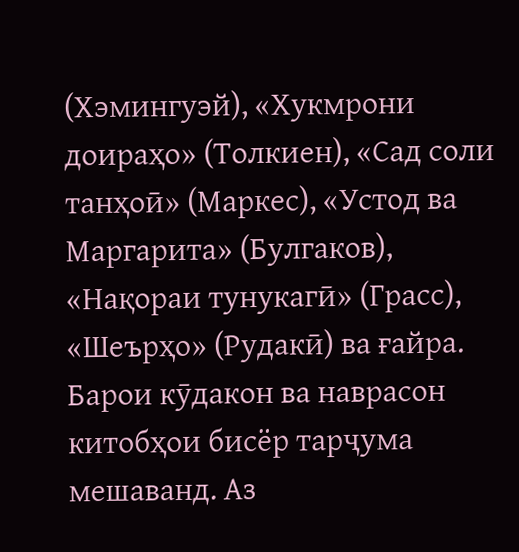(Хэмингуэй), «Хукмрони доираҳо» (Толкиен), «Сад соли танҳоӣ» (Маркес), «Устод ва Маргарита» (Булгаков), «Нақораи тунукагӣ» (Грасс), «Шеърҳо» (Рудакӣ) ва ғайра. Барои кӯдакон ва наврасон китобҳои бисёр тарҷума мешаванд. Аз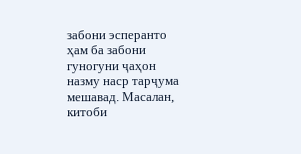забони эсперанто ҳам ба забони гуногуни ҷаҳон назму наср тарҷума мешавад. Масалан, китоби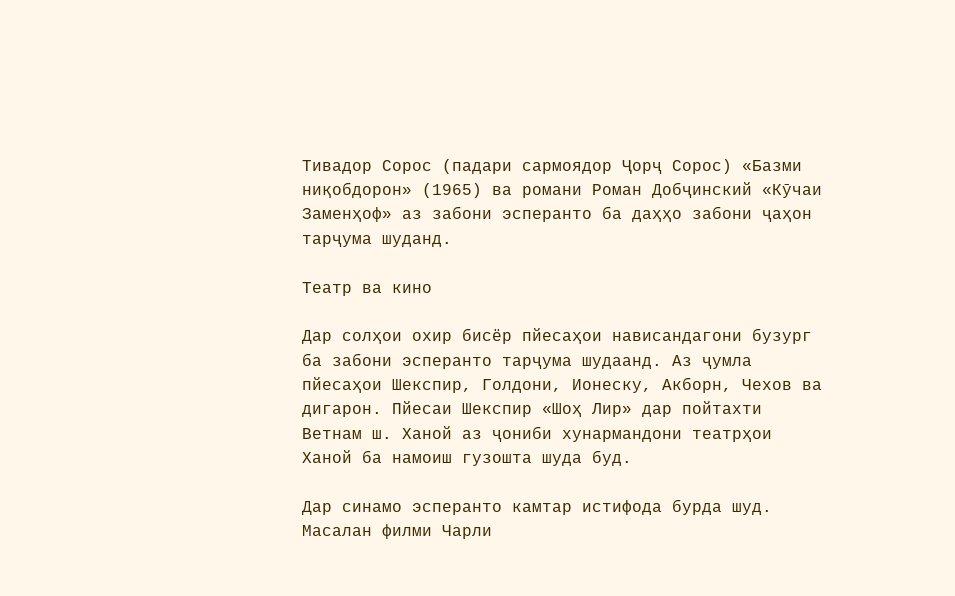Тивадор Сорос (падари сармоядор Ҷорҷ Сорос) «Базми ниқобдорон» (1965) ва романи Роман Добҷинский «Кӯчаи Заменҳоф» аз забони эсперанто ба даҳҳо забони ҷаҳон тарҷума шуданд.

Театр ва кино

Дар солҳои охир бисёр пйесаҳои нависандагони бузург ба забони эсперанто тарҷума шудаанд. Аз ҷумла пйесаҳои Шекспир, Голдони, Ионеску, Акборн, Чехов ва дигарон. Пйесаи Шекспир «Шоҳ Лир» дар пойтахти Ветнам ш. Ханой аз ҷониби хунармандони театрҳои Ханой ба намоиш гузошта шуда буд.

Дар синамо эсперанто камтар истифода бурда шуд. Масалан филми Чарли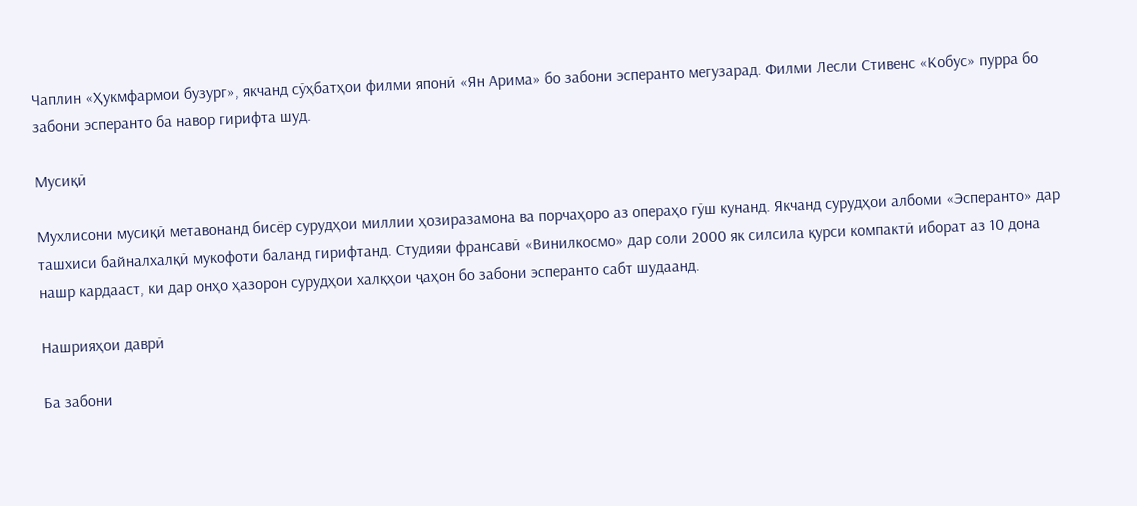Чаплин «Ҳукмфармои бузург», якчанд сӯҳбатҳои филми японӣ «Ян Арима» бо забони эсперанто мегузарад. Филми Лесли Стивенс «Кобус» пурра бо забони эсперанто ба навор гирифта шуд.

Мусиқӣ

Мухлисони мусиқӣ метавонанд бисёр сурудҳои миллии ҳозиразамона ва порчаҳоро аз операҳо гӯш кунанд. Якчанд сурудҳои албоми «Эсперанто» дар ташхиси байналхалқӣ мукофоти баланд гирифтанд. Студияи франсавӣ «Винилкосмо» дар соли 2000 як силсила қурси компактӣ иборат аз 10 дона нашр кардааст, ки дар онҳо ҳазорон сурудҳои халқҳои ҷаҳон бо забони эсперанто сабт шудаанд.

Нашрияҳои даврӣ

Ба забони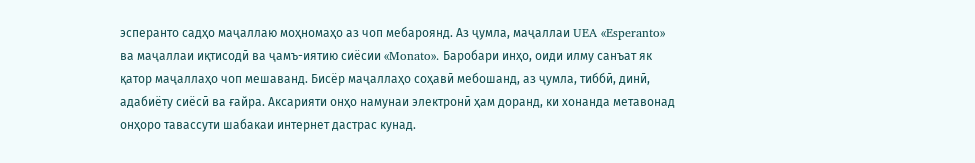эсперанто садҳо маҷаллаю моҳномаҳо аз чоп мебароянд. Аз ҷумла, маҷаллаи UEA «Esperanto» ва маҷаллаи иқтисодӣ ва ҷамъ-иятию сиёсии «Monato». Баробари инҳо, оиди илму санъат як қатор маҷаллаҳо чоп мешаванд. Бисёр маҷаллаҳо соҳавӣ мебошанд, аз ҷумла, тиббӣ, динӣ, адабиёту сиёсӣ ва ғайра. Аксарияти онҳо намунаи электронӣ ҳам доранд, ки хонанда метавонад онҳоро тавассути шабакаи интернет дастрас кунад.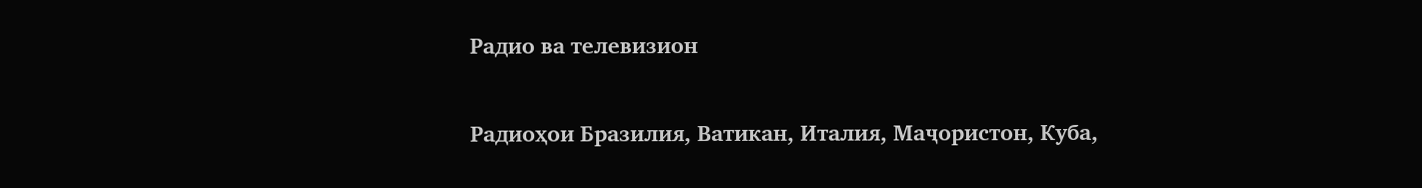Радио ва телевизион

Радиоҳои Бразилия, Ватикан, Италия, Маҷористон, Куба,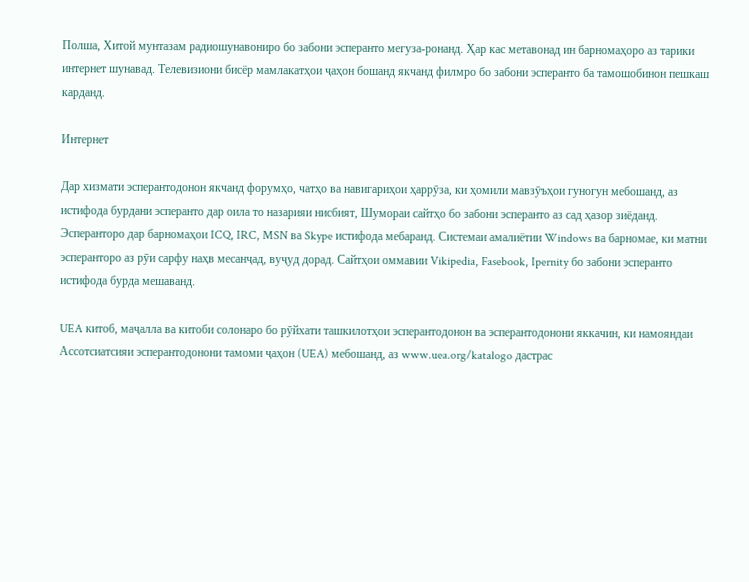Полша, Хитой мунтазам радиошунавониро бо забони эсперанто мегуза-ронанд. Ҳар кас метавонад ин барномаҳоро аз тарики интернет шунавад. Телевизиони бисёр мамлакатҳои ҷаҳон бошанд якчанд филмро бо забони эсперанто ба тамошобинон пешкаш карданд.

Интернет

Дар хизмати эсперантодонон якчанд форумҳо, чатҳо ва навигариҳои ҳаррӯза, ки ҳомили мавзӯъҳои гуногун мебошанд, аз истифода бурдани эсперанто дар оила то назарияи нисбият, Шумораи сайтҳо бо забони эсперанто аз сад ҳазор зиёданд. Эсперанторо дар барномаҳои ICQ, IRC, MSN ва Skype истифода мебаранд. Системаи амалиётии Windows ва барномае, ки матни эсперанторо аз рӯи сарфу наҳв месанҷад, вуҷуд дорад. Сайтҳои оммавии Vikipedia, Fasebook, Ipernity бо забони эсперанто истифода бурда мешаванд.

UEA китоб, маҷалла ва китоби солонаро бо рӯйхати ташкилотҳои эсперантодонон ва эсперантодонони яккачин, ки намояндаи Ассотсиатсияи эсперантодонони тамоми ҷаҳон (UEA) мебошанд, аз www.uea.org/katalogo дастрас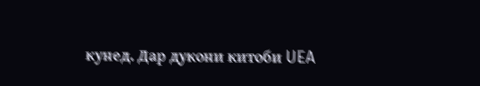кунед. Дар дукони китоби UEA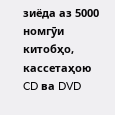зиёда аз 5000 номгӯи китобҳо, кассетаҳою CD ва DVD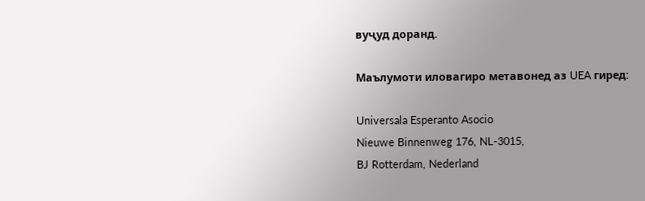вуҷуд доранд.

Маълумоти иловагиро метавонед аз UEA гиред:

Universala Esperanto Asocio
Nieuwe Binnenweg 176, NL-3015,
BJ Rotterdam, Nederland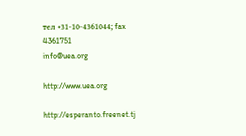тел +31-10-4361044; fax 4361751
info@uea.org

http://www.uea.org

http://esperanto.freenet.tj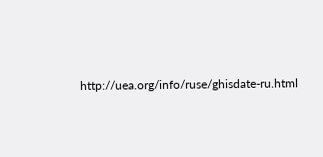http://uea.org/info/ruse/ghisdate-ru.html